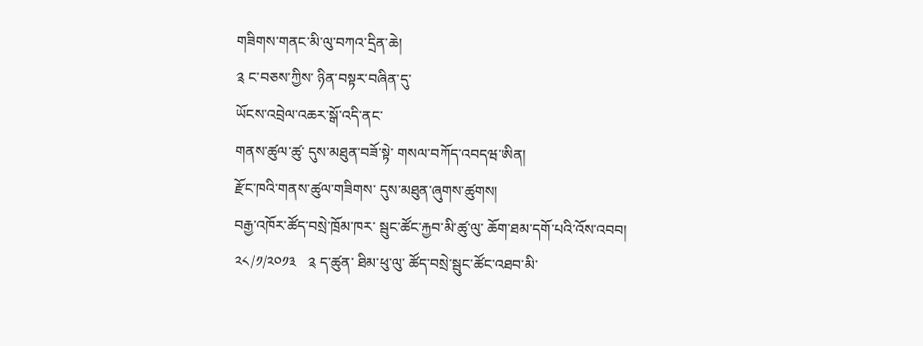གཟིགས་གནང་མི་ལུ་བཀའ་དྲིན་ཆེ།
༉ ང་བཅས་ཀྱིས་ ཉིན་བསྟར་བཞིན་དུ་
ཡོངས་འབྲེལ་འཆར་སྒོ་འདི་ནང་
གནས་ཚུལ་ཚུ་ དུས་མཐུན་བཟོ་སྟེ་ གསལ་བཀོད་འབདཝ་ཨིན།
རྫོང་ཁའི་གནས་ཚུལ་གཟིགས་ དུས་མཐུན་ཞུགས་ཚུགས།
བརྒྱ་འཁོར་ཚོད་བསྲེ་ཁྲོམ་ཁར་ སྦུང་ཚོང་རྐྱབ་མི་ཚུ་ལུ་ ཆོག་ཐམ་དགོ་པའི་འོས་འབབ།
༢༨/༡/༢༠༡༣   ༉ ད་ཚུན་ ཐིམ་ཕུ་ལུ་ ཚོད་བསྲེ་སྦུང་ཚོང་འཐབ་མི་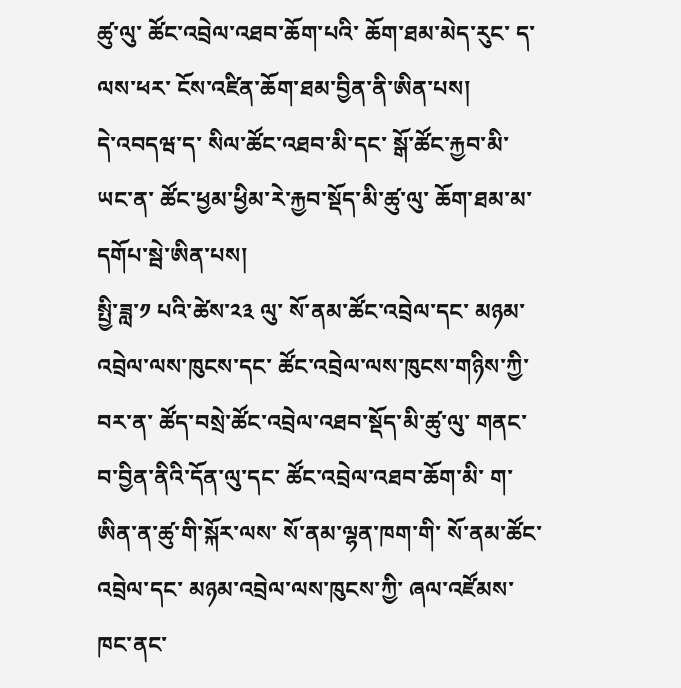ཚུ་ལུ་ ཚོང་འབྲེལ་འཐབ་ཆོག་པའི་ ཆོག་ཐམ་མེད་རུང་ ད་ལས་ཕར་ ངོས་འཛིན་ཆོག་ཐམ་བྱིན་ནི་ཨིན་པས།
དེ་འབདཝ་ད་ སིལ་ཚོང་འཐབ་མི་དང་ སྒོ་ཚོང་རྐྱབ་མི་ ཡང་ན་ ཚོང་ཕྱམ་ཕྱིམ་རེ་རྐྱབ་སྡོད་མི་ཚུ་ལུ་ ཆོག་ཐམ་མ་དགོཔ་སྦེ་ཨིན་པས།
སྤྱི་ཟླ་༡ པའི་ཚེས་༢༣ ལུ་ སོ་ནམ་ཚོང་འབྲེལ་དང་ མཉམ་འབྲེལ་ལས་ཁུངས་དང་ ཚོང་འབྲེལ་ལས་ཁུངས་གཉིས་ཀྱི་བར་ན་ ཚོད་བསྲེ་ཚོང་འབྲེལ་འཐབ་སྡོད་མི་ཚུ་ལུ་ གནང་བ་བྱིན་ནིའི་དོན་ལུ་དང་ ཚོང་འབྲེལ་འཐབ་ཆོག་མི་ ག་ཨིན་ན་ཚུ་གི་སྐོར་ལས་ སོ་ནམ་ལྷན་ཁག་གི་ སོ་ནམ་ཚོང་འབྲེལ་དང་ མཉམ་འབྲེལ་ལས་ཁུངས་ཀྱི་ ཞལ་འཛོམས་ཁང་ནང་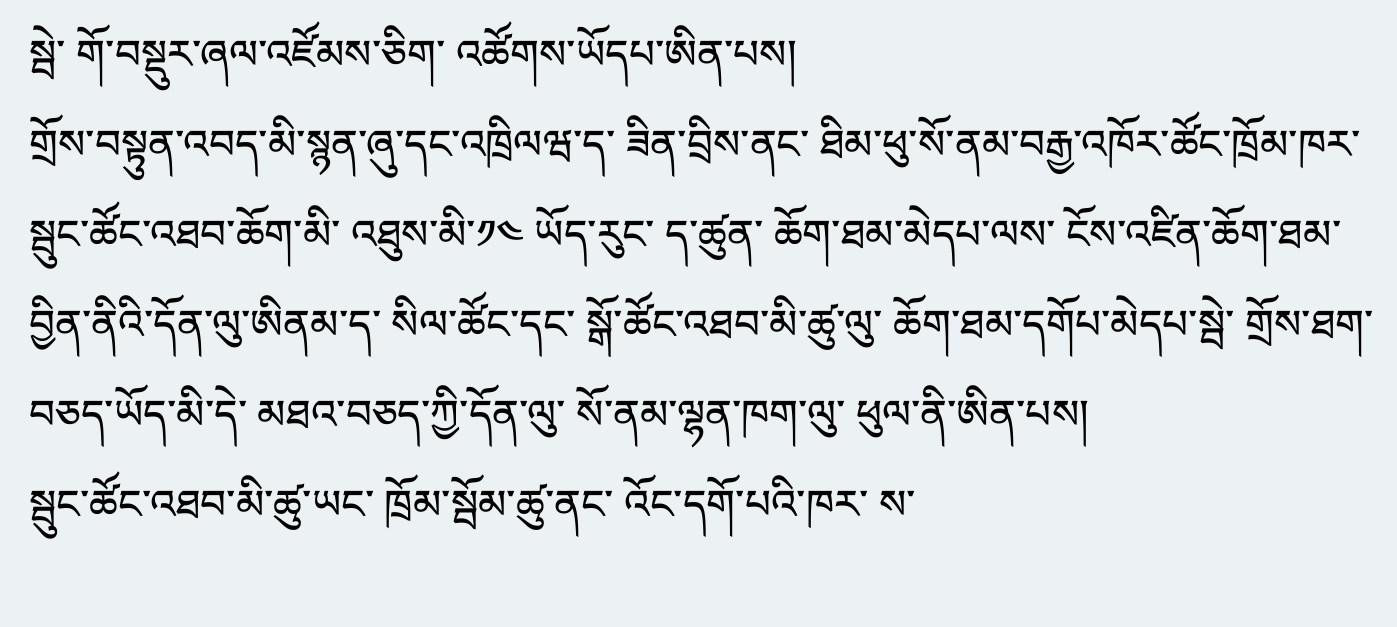སྦེ་ གོ་བསྡུར་ཞལ་འཛོམས་ཅིག་ འཚོགས་ཡོདཔ་ཨིན་པས།
གྲོས་བསྟུན་འབད་མི་སྙན་ཞུ་དང་འཁྲིལཝ་ད་ ཟིན་བྲིས་ནང་ ཐིམ་ཕུ་སོ་ནམ་བརྒྱ་འཁོར་ཚོང་ཁྲོམ་ཁར་ སྦུང་ཚོང་འཐབ་ཆོག་མི་ འཐུས་མི་༡༤ ཡོད་རུང་ ད་ཚུན་ ཆོག་ཐམ་མེདཔ་ལས་ ངོས་འཛིན་ཆོག་ཐམ་བྱིན་ནིའི་དོན་ལུ་ཨིནམ་ད་ སིལ་ཚོང་དང་ སྒོ་ཚོང་འཐབ་མི་ཚུ་ལུ་ ཆོག་ཐམ་དགོཔ་མེདཔ་སྦེ་ གྲོས་ཐག་བཅད་ཡོད་མི་དེ་ མཐའ་བཅད་ཀྱི་དོན་ལུ་ སོ་ནམ་ལྷན་ཁག་ལུ་ ཕུལ་ནི་ཨིན་པས།
སྦུང་ཚོང་འཐབ་མི་ཚུ་ཡང་ ཁྲོམ་སྦོམ་ཚུ་ནང་ འོང་དགོ་པའི་ཁར་ ས་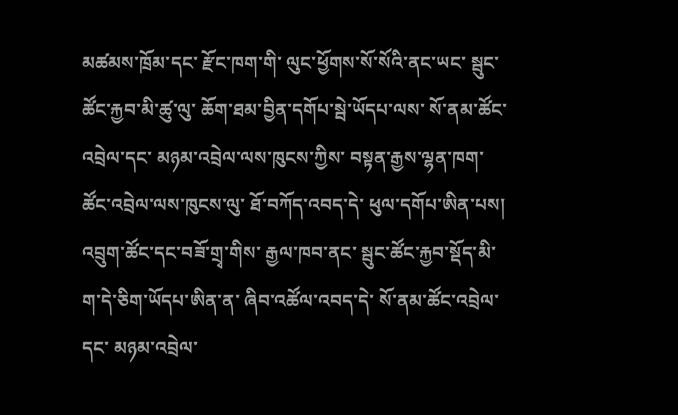མཚམས་ཁྲོམ་དང་ རྫོང་ཁག་གི་ ལུང་ཕྱོགས་སོ་སོའི་ནང་ཡང་ སྦུང་ཚོང་རྐྱབ་མི་ཚུ་ལུ་ ཆོག་ཐམ་བྱིན་དགོཔ་སྦེ་ཡོདཔ་ལས་ སོ་ནམ་ཚོང་འབྲེལ་དང་ མཉམ་འབྲེལ་ལས་ཁུངས་ཀྱིས་ བསྟན་རྒྱས་ལྷན་ཁག་ ཚོང་འབྲེལ་ལས་ཁུངས་ལུ་ ཐོ་བཀོད་འབད་དེ་ ཕུལ་དགོཔ་ཨིན་པས།
འབྲུག་ཚོང་དང་བཟོ་གྲྭ་གིས་ རྒྱལ་ཁབ་ནང་ སྦུང་ཚོང་རྐྱབ་སྡོད་མི་ ག་དེ་ཅིག་ཡོདཔ་ཨིན་ན་ ཞིབ་འཚོལ་འབད་དེ་ སོ་ནམ་ཚོང་འབྲེལ་དང་ མཉམ་འབྲེལ་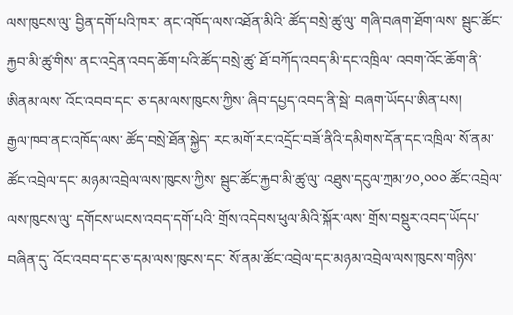ལས་ཁུངས་ལུ་ བྱིན་དགོ་པའི་ཁར་ ནང་འཁོད་ལས་འཐོན་མིའི་ ཚོད་བསྲེ་ཚུ་ལུ་ གཞི་བཞག་ཐོག་ལས་ སྦུང་ཚོང་རྐྱབ་མི་ཚུ་གིས་ ནང་འདྲེན་འབད་ཆོག་པའི་ཚོད་བསྲེ་ཚུ་ ཐོ་བཀོད་འབད་མི་དང་འཁྲིལ་ འབག་འོང་ཆོག་ནི་ཨིནམ་ལས་ འོང་འབབ་དང་ ཅ་དམ་ལས་ཁུངས་ཀྱིས་ ཞིབ་དཔྱད་འབད་ནི་སྦེ་ བཞག་ཡོདཔ་ཨིན་པས།
རྒྱལ་ཁབ་ནང་འཁོད་ལས་ ཚོད་བསྲེ་ཐོན་སྐྱེད་ རང་མགོ་རང་འདྲོང་བཟོ་ནིའི་དམིགས་དོན་དང་འཁྲིལ་ སོ་ནམ་ཚོང་འབྲེལ་དང་ མཉམ་འབྲེལ་ལས་ཁུངས་ཀྱིས་ སྦུང་ཚོང་རྐྱབ་མི་ཚུ་ལུ་ འཐུས་དངུལ་ཀྲམ་༡༠,༠༠༠ ཚོང་འབྲེལ་ལས་ཁུངས་ལུ་ དགོངས་ཡངས་འབད་དགོ་པའི་ གྲོས་འདེབས་ཕུལ་མིའི་སྐོར་ལས་ གྲོས་བསྡུར་འབད་ཡོདཔ་བཞིན་དུ་ འོང་འབབ་དང་ཅ་དམ་ལས་ཁུངས་དང་ སོ་ནམ་ཚོང་འབྲེལ་དང་མཉམ་འབྲེལ་ལས་ཁུངས་གཉིས་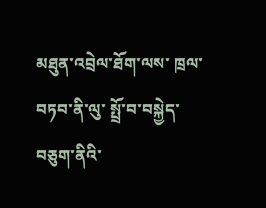མཐུན་འབྲེལ་ཐོག་ལས་ ཁྲལ་བཏབ་ནི་ལུ་ སྤྲོ་བ་བསྐྱེད་བཅུག་ནིའི་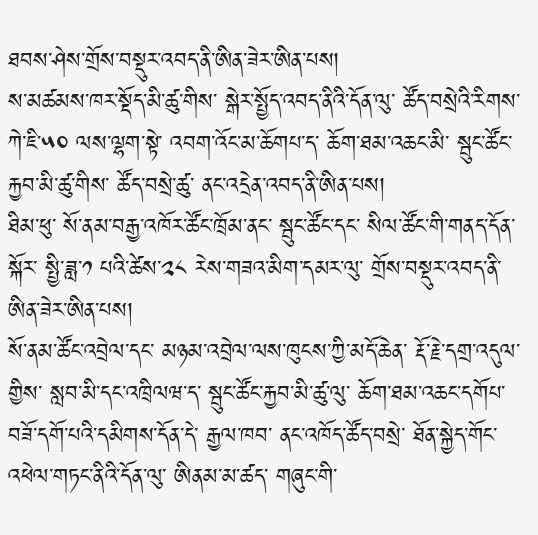ཐབས་ཤེས་གྲོས་བསྡུར་འབད་ནི་ཨིན་ཟེར་ཨིན་པས།
ས་མཚམས་ཁར་སྡོད་མི་ཚུ་གིས་ སྒེར་སྤྱོད་འབད་ནིའི་དོན་ལུ་ ཚོད་བསྲེའི་རིགས་ ཀེ་ཇི་༥༠ ལས་ལྷག་སྟེ་ འབག་འོང་མ་ཆོགཔ་ད་ ཆོག་ཐམ་འཆང་མི་ སྦུང་ཚོང་རྐྱབ་མི་ཚུ་གིས་ ཚོད་བསྲེ་ཚུ་ ནང་འདྲེན་འབད་ནི་ཨིན་པས།
ཐིམ་ཕུ་ སོ་ནམ་བརྒྱ་འཁོར་ཚོང་ཁྲོམ་ནང་ སྦུང་ཚོང་དང་ སིལ་ཚོང་གི་གནད་དོན་སྐོར་ སྤྱི་ཟླ་༡ པའི་ཚེས་༢༨ རེས་གཟའ་མིག་དམར་ལུ་ གྲོས་བསྡུར་འབད་ནི་ཨིན་ཟེར་ཨིན་པས།
སོ་ནམ་ཚོང་འབྲེལ་དང་ མཉམ་འབྲེལ་ལས་ཁུངས་ཀྱི་མདོ་ཆེན་ རྡོ་རྗེ་དགྲ་འདུལ་གྱིས་ སླབ་མི་དང་འཁྲིལཝ་ད་ སྦུང་ཚོང་རྐྱབ་མི་ཚུ་ལུ་ ཆོག་ཐམ་འཆང་དགོཔ་བཟོ་དགོ་པའི་དམིགས་དོན་དེ་ རྒྱལ་ཁབ་ ནང་འཁོད་ཚོད་བསྲེ་ ཐོན་སྐྱེད་གོང་འཕེལ་གཏང་ནིའི་དོན་ལུ་ ཨིནམ་མ་ཚད་ གཞུང་གི་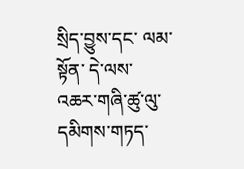སྲིད་བྱུས་དང་ ལམ་སྟོན་ དེ་ལས་ འཆར་གཞི་ཚུ་ལུ་ དམིགས་གཏད་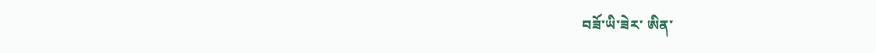བཟོ་ཡི་ཟེར་ ཨིན་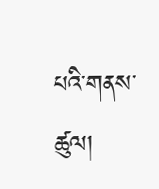པའི་གནས་ཚུལ།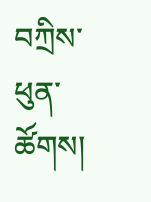བཀྲིས་ཕུན་ཚོགས།